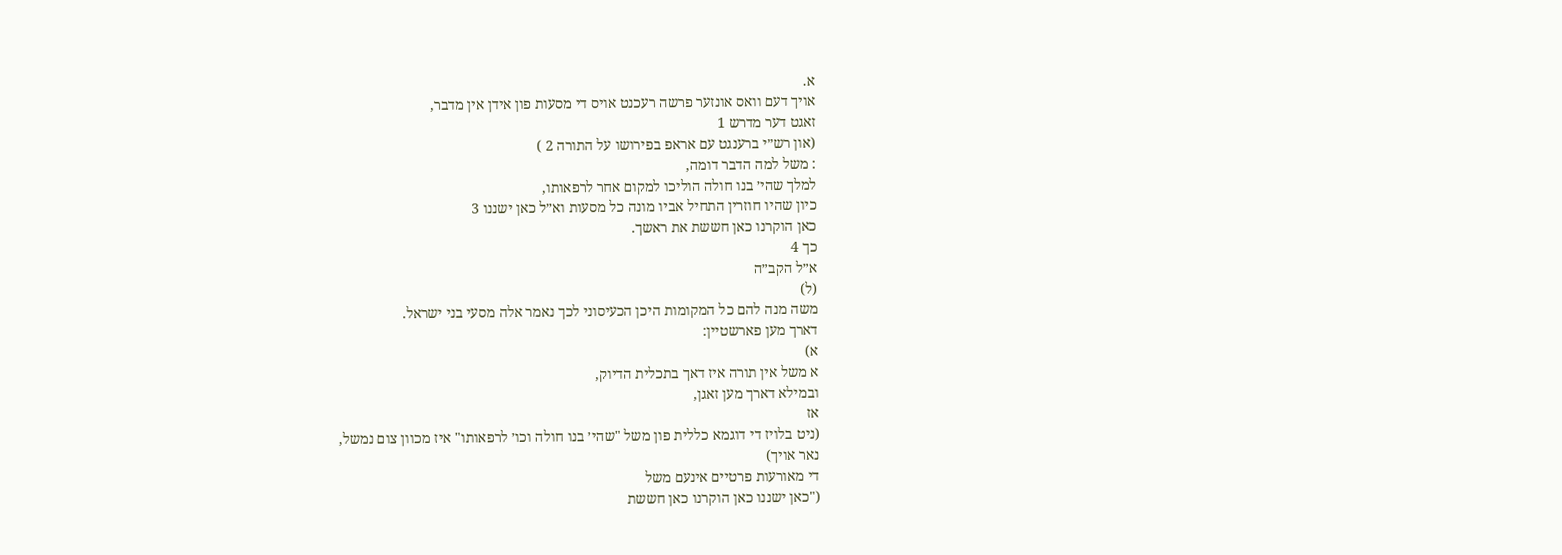א.
אויך דעם וואס אונזער פרשה רעכנט אויס די מסעות פון אידן אין מדבר,
זאגט דער מדרש 1
(און רש״י ברענגט עם אראפ בפירושו על התורה 2 )
: משל למה הדבר דומה,
למלך שהי׳ בנו חולה הוליכו למקום אחר לרפאותו,
כיון שהיו חוזרין התחיל אביו מונה כל מסעות וא״ל כאן ישננו 3
כאן הוקרנו כאן חששת את ראשך.
כך 4
א״ל הקב״ה
(ל)
משה מנה להם כל המקומות היכן הכעיסוני לכך נאמר אלה מסעי בני ישראל.
דארך מען פארשטיין:
א)
א משל אין תורה איז דאך בתכלית הדיוק,
ובמילא דארך מען זאגן,
אז
(ניט בלויז די דוגמא כללית פון משל "שהי׳ בנו חולה וכו׳ לרפאותו" איז מכוון צום נמשל,
נאר אויך)
די מאורעות פרטיים אינעם משל
("כאן ישננו כאן הוקרנו כאן חששת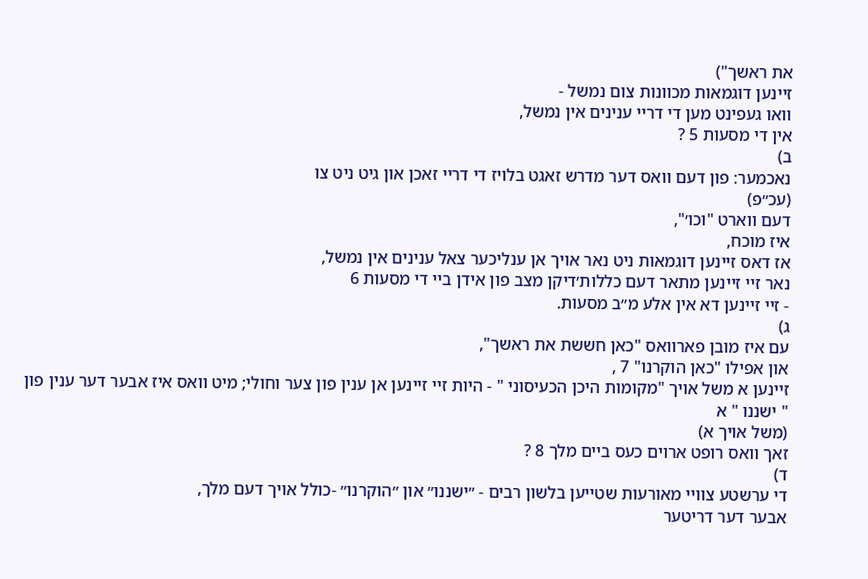את ראשך")
זיינען דוגמאות מכוונות צום נמשל -
וואו געפינט מען די דריי ענינים אין נמשל,
אין די מסעות 5 ?
ב)
נאכמער: פון דעם וואס דער מדרש זאגט בלויז די דריי זאכן און גיט ניט צו
(עכ״פ)
דעם ווארט "וכו׳",
איז מוכח,
אז דאס זיינען דוגמאות ניט נאר אויך אן ענליכער צאל ענינים אין נמשל,
נאר זיי זיינען מתאר דעם כללות׳דיקן מצב פון אידן ביי די מסעות 6
- זיי זיינען דא אין אלע מ״ב מסעות.
ג)
עם איז מובן פארוואס "כאן חששת את ראשך",
און אפילו "כאן הוקרנו" 7 ,
זיינען א משל אויך "מקומות היכן הכעיסוני " - היות זיי זיינען אן ענין פון צער וחולי; מיט וואס איז אבער דער ענין פון " ישננו " א
(משל אויך א)
זאך וואס רופט ארוים כעס ביים מלך 8 ?
ד)
די ערשטע צוויי מאורעות שטייען בלשון רבים - ״ישננו״ און ״הוקרנו״ -כולל אויך דעם מלך,
אבער דער דריטער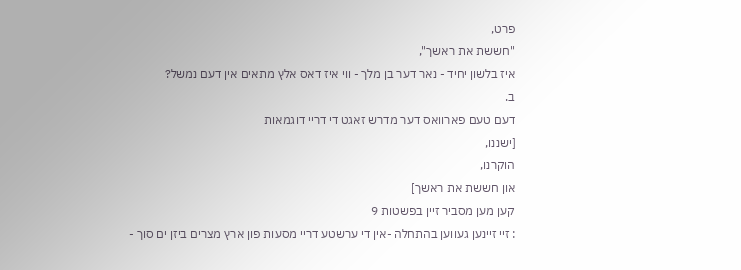פרט,
"חששת את ראשך",
איז בלשון יחיד - נאר דער בן מלך - ווי איז דאס אלץ מתאים אין דעם נמשל?
ב.
דעם טעם פארוואס דער מדרש זאגט די דריי דוגמאות
[ישננו,
הוקרנו,
און חששת את ראשך]
קען מען מסביר זיין בפשטות 9
: זיי זיינען געווען בהתחלה -אין די ערשטע דריי מסעות פון ארץ מצרים ביזן ים סוך -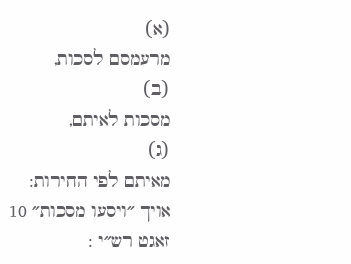(א)
מרעמסם לסכות,
(ב)
מסכות לאיתם,
(ג)
מאיתם לפי החירות:
אויך ״ויסעו מסכות״ 10
זאגט רש״י :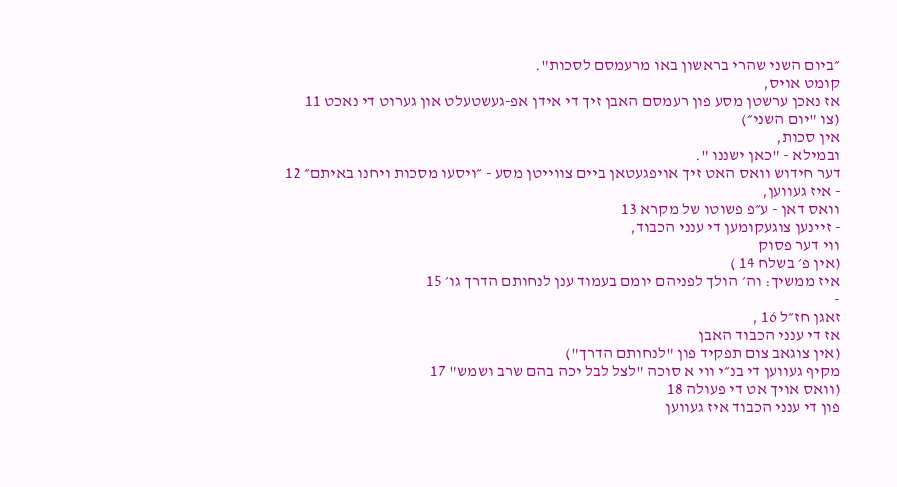״ביום השני שהרי בראשון באו מרעמסם לסכות".
קומט אויס,
אז נאכן ערשטן מסע פון רעמסם האבן זיך די אידן אפ-געשטעלט און גערוט די נאכט 11
(צו "יום השני״)
אין סכות,
ובמילא - "כאן ישננו ".
דער חידוש וואס האט זיך אויפגעטאן ביים צווייטן מסע - ״ויסעו מסכות ויחנו באיתם״ 12
- איז געווען,
וואס דאן - ע״פ פשוטו של מקרא 13
- זיינען צוגעקומען די ענני הכבוד,
ווי דער פסוק
(אין פ׳ בשלח 14 )
איז ממשיך: וה׳ הולך לפניהם יומם בעמוד ענן לנחותם הדרך גו׳ 15
-
זאגן חז״ל 16 ,
אז די ענני הכבוד האבן
(אין צוגאב צום תפקיד פון "לנחותם הדרך")
מקיף געווען די בנ״י ווי א סוכה "לצל לבל יכה בהם שרב ושמש" 17
(וואס אויך אט די פעולה 18
פון די ענני הכבוד איז געווען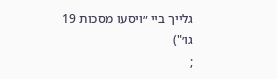גלייך ביי ״ויסעו מסכות 19
גו׳")
;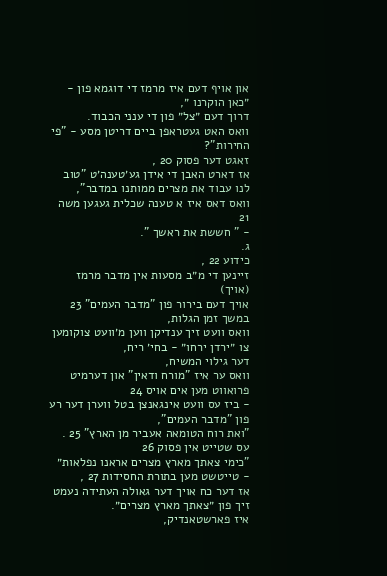און אויף דעם איז מרמז די דוגמא פון - ״כאן הוקרנו ״,
דרוך דעם ״צל״ פון די ענני הכבוד.
וואס האט געטראפן ביים דריטן מסע - "פי החירות"?
זאגט דער פסוק 20 ,
אז דארט האבן די אידן גע׳טענה׳ט "טוב לנו עבוד את מצרים ממותנו במדבר",
וואס דאס איז א טענה שכלית געגען משה 21
- " חששת את ראשך ".
ג.
כידוע 22 ,
זיינען די מ״ב מסעות אין מדבר מרמז
(אויך)
אויך דעם בירור פון "מדבר העמים" 23
במשך זמן הגלות,
וואס וועט זיך ענדיקן ווען מ׳וועט צוקומען צו ״ירדן ירחו״ - בחי׳ ריח,
דער גילוי המשיח,
וואס ער איז "מורח ודאין" און דערמיט פרואווט מען אים אויס 24
- ביז עס וועט אינגאנצן בטל ווערן דער רע פון "מדבר העמים",
"ואת רוח הטומאה אעביר מן הארץ" 25 .
עס שטייט אין פסוק 26
"כימי צאתך מארץ מצרים אראנו נפלאות״ - טייטשט מען בתורת החסידות 27 ,
אז דער כח אויך דער גאולה העתידה נעמט זיך פון ״צאתך מארץ מצרים״.
איז פארשטאנדיק,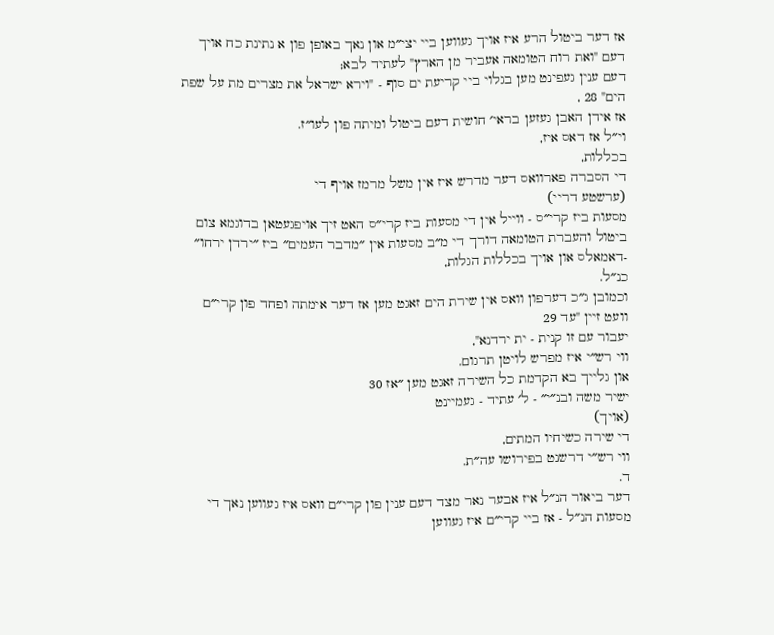אז דער ביטול הרע איז אויך געווען ביי יצי״מ און נאך באופן פון א נתינת כח אויך דעם "ואת רוח הטומאה אעביר מן הארץ" לעתיד לבא;
דעם ענין געפינט מען בגלוי ביי קריעת ים סוף - "וירא ישראל את מצרים מת על שפת הים" 28 ,
אז אידן האבן געזען בראי׳ חושית דעם ביטול ומיתה פון לעו״ז.
וי״ל אז דאס איז,
בכללות,
די הסברה פארוואס דער מדרש איז אין משל מרמז אויף די
(ערשטע דריי)
מסעות ביז קרי״ס - ווייל אין די מסעות ביז קרי״ס האט זיך אויפגעטאן בדוגמא צום ביטול והעברת הטומאה דורך די מ״ב מסעות אין ״מדבר העמים״ ביז ״ירדן ירחו״ -דאמאלס און אויך בכללות הגלות,
כנ״ל.
וכמובן ג״כ דערפון וואס אין שירת הים זאגט מען אז דער אימתה ופחד פון קרי״ם וועט זיין "עד 29
יעבור עם זו קנית - ית ירדנא",
ווי רש״י איז מפרש לויטן תרגום.
און גלייך בא הקדמת כל השירה זאגט מען ״אז 30
ישיר משה ובנ״י״ - ל׳ עתיד - געמיינט
(אויך)
די שירה כשיחיו המתים,
ווי רש״י דרשנט בפירושו עה״ת.
ד.
דער ביאור הנ״ל איז אבער נאר מצד דעם ענין פון קרי״ם וואס איז געווען נאך די מסעות הנ״ל - אז ביי קרי״ם איז געווען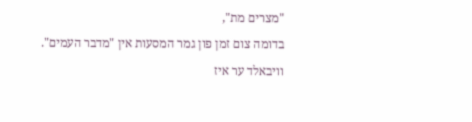"מצרים מת",
בדומה צום זמן פון גמר המסעות אין "מדבר העמים".
וויבאלד ער איז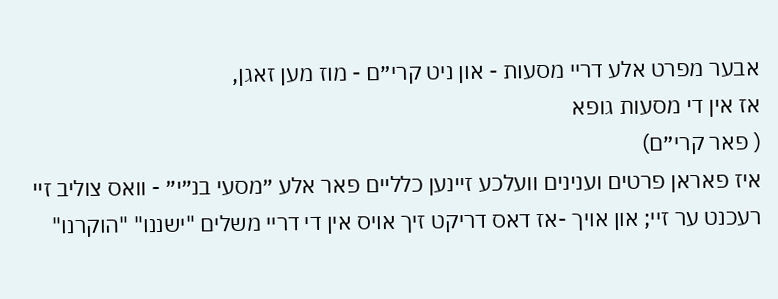אבער מפרט אלע דריי מסעות - און ניט קרי״ם - מוז מען זאגן,
אז אין די מסעות גופא
( פאר קרי״ם)
איז פאראן פרטים וענינים וועלכע זיינען כלליים פאר אלע ״מסעי בנ״י״ - וואס צוליב זיי רעכנט ער זיי; און אויך -אז דאס דריקט זיך אויס אין די דריי משלים "ישננו" "הוקרנו"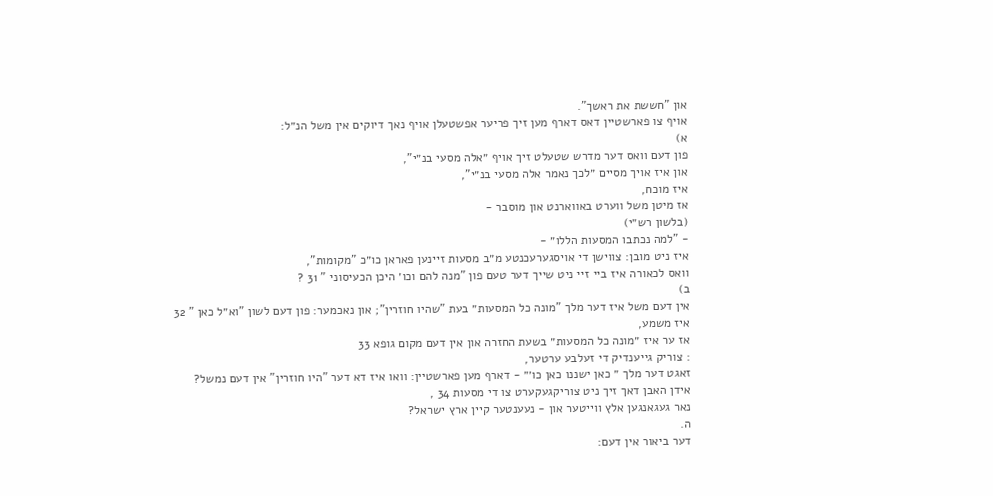און "חששת את ראשך".
אויף צו פארשטיין דאס דארף מען זיך פריער אפשטעלן אויף נאך דיוקים אין משל הנ״ל:
א)
פון דעם וואס דער מדרש שטעלט זיך אויף ״אלה מסעי בנ״י",
און איז אויך מסיים ״לכך נאמר אלה מסעי בנ״י",
איז מוכח,
אז מיטן משל ווערט באווארנט און מוסבר -
(בלשון רש״י)
- "למה נכתבו המסעות הללו״ -
איז ניט מובן: צווישן די אויסגערעכנטע מ״ב מסעות זיינען פאראן כו״כ "מקומות",
וואס לכאורה איז ביי זיי ניט שייך דער טעם פון "מנה להם וכו׳ היכן הכעיסוני " 31 ?
ב)
אין דעם משל איז דער מלך "מונה כל המסעות״ בעת "שהיו חוזרין"; און נאכמער: פון דעם לשון "וא״ל כאן " 32
איז משמע,
אז ער איז ״מונה כל המסעות״ בשעת החזרה און אין דעם מקום גופא 33
: צוריק גייענדיק די זעלבע ערטער,
זאגט דער מלך ״ כאן ישננו כאן כו׳״ - דארף מען פארשטיין: וואו איז דא דער "היו חוזרין" אין דעם נמשל?
אידן האבן דאך זיך ניט צוריקגעקערט צו די מסעות 34 ,
נאר געגאנגען אלץ ווייטער און - נעענטער קיין ארץ ישראל?
ה.
דער ביאור אין דעם: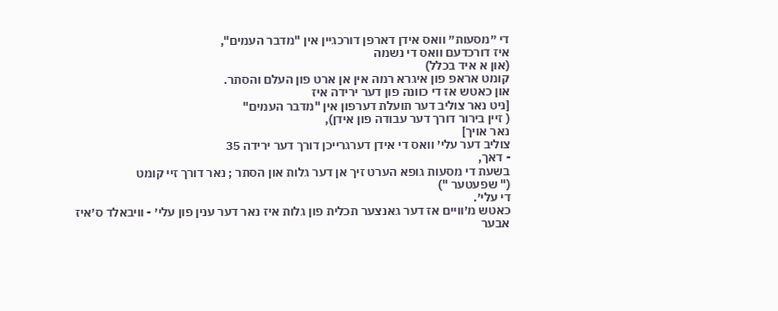די ״מסעות״ וואס אידן דארפן דורכגיין אין "מדבר העמים",
איז דורכדעם וואס די נשמה
(און א איד בכלל)
קומט אראפ פון איגרא רמה אין אן ארט פון העלם והסתר.
און כאטש אז די כוונה פון דער ירידה איז
[ניט נאר צוליב דער תועלת דערפון אין "מדבר העמים"
( זיין בירור דורך דער עבודה פון אידן),
נאר אויך]
צוליב דער עלי׳ וואס די אידן דערגרייכן דורך דער ירידה 35
- דאך,
בשעת די מסעות גופא הערט זיך אן דער גלות און הסתר ; נאר דורך זיי קומט
(" שפעטער ")
די עלי׳.
כאטש מ׳וויים אז דער גאנצער תכלית פון גלות איז נאר דער ענין פון עלי׳ - וויבאלד ס׳איז אבער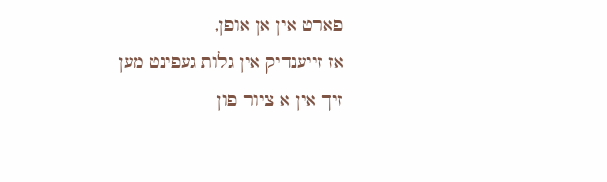פארט אין אן אופן,
אז זייענדיק אין גלות געפינט מען זיך אין א ציור פון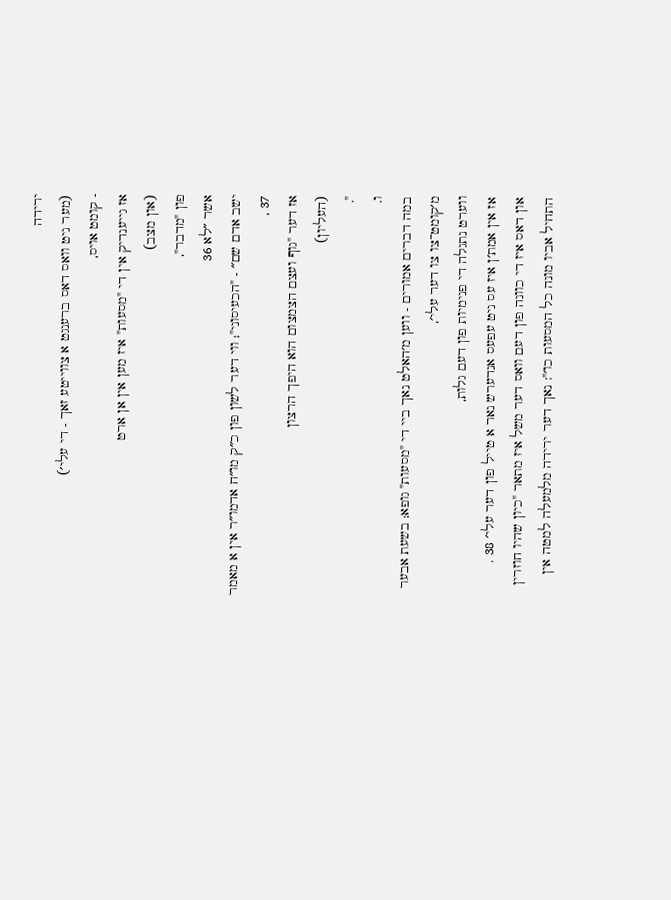ירידה
(מער ניט וואס דאס ברענגט א צווייטע זאך - די עלי׳)
- קומט אויס,
אז גייענדיק אין די "מסעות" איז מען אין אן ארט
(און מצב)
פון "מדבר",
אשר ״לא 36
ישב אדם שם״ - "הכעיסוני"; ווי דער לשון פון כ״ק מו״ח אדמו״ר אין א מאמר 37 ,
אז דער "גוף ועצם הצמצום הוא היפך הרצון
(העליון)
".
ו.
במה דברים אמורים - ווען מ׳האלט נאך ביי די "מסעות" גופא; בשעת אבער מ׳קומט־צו צו דער עלי׳,
ווערט נתגלה די פנימיות פון דעם גלות,
אז אין אמת׳ן איז עס ניט עפעס אנדערש נאר א טייל פון דער עלי׳ 38 .
און דאס איז די כוונה פון דעם וואס דער משל איז מתאר "כיון שהיו חוזרין התחיל אביו מונה כל המסעות כו׳": נאך דער ירידה מלמעלה למטה אין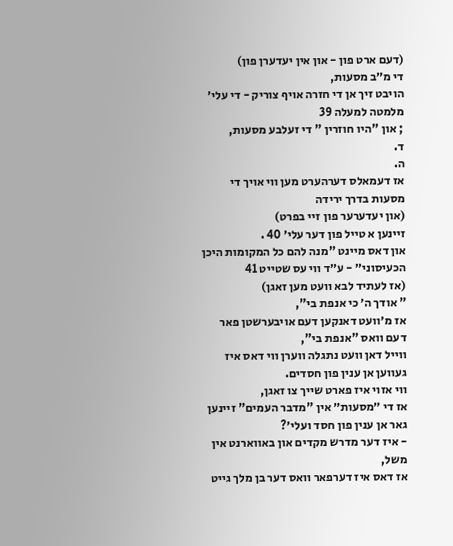(דעם ארט פון - און אין יעדערן פון)
די מ״ב מסעות,
הויבט זיך אן די חזרה אויף צוריק - די עלי׳ מלמטה למעלה 39
; און "היו חוזרין " די זעלבע מסעות,
ד.
ה.
אז דעמאלס דערהערט מען ווי אויך די מסעות בדרך ירידה
(און יעדערער פון זיי בפרט)
זיינען א טייל פון דער עלי׳ 40 .
און דאס מיינט "מנה להם כל המקומות היכן הכעיסוני״ - ע״ד ווי עס שטייט 41
(אז לעתיד לבא וועט מען זאגן)
" אודך ה׳ כי אנפת בי",
אז מ׳וועט דאנקען דעם אויבערשטן פאר דעם וואס "אנפת בי",
ווייל דאן וועט נתגלה ווערן ווי דאס איז געווען אן ענין פון חסדים.
ווי אזוי איז פארט שייך צו זאגן,
אז די ״מסעות״ אין "מדבר העמים" זיינען גאר אן ענין פון חסד ועלי׳?
- איז דער מדרש מקדים און באווארנט אין משל,
אז דאס איז דערפאר וואס דער בן מלך גייט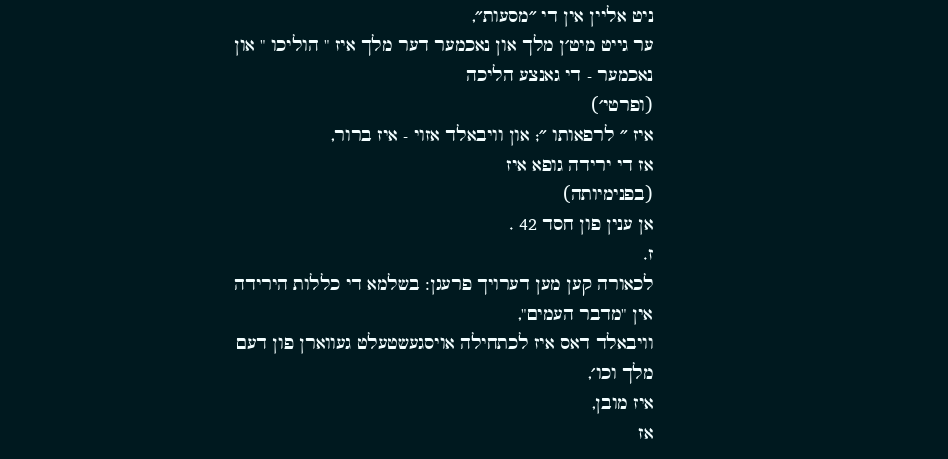ניט אליין אין די ״מסעות״,
ער גייט מיט׳ן מלך און נאכמער דער מלך איז " הוליכו " און נאכמער - די גאנצע הליכה
(ופרטי׳)
איז ״ לרפאותו ״; און וויבאלד אזוי - איז ברור,
אז די ירידה גופא איז
(בפנימיותה)
אן ענין פון חסד 42 .
ז.
לכאורה קען מען דערויך פרעגן: בשלמא די כללות הירידה אין "מדבר העמים",
וויבאלד דאס איז לכתחילה אויסגעשטעלט געווארן פון דעם מלך וכו׳,
איז מובן,
אז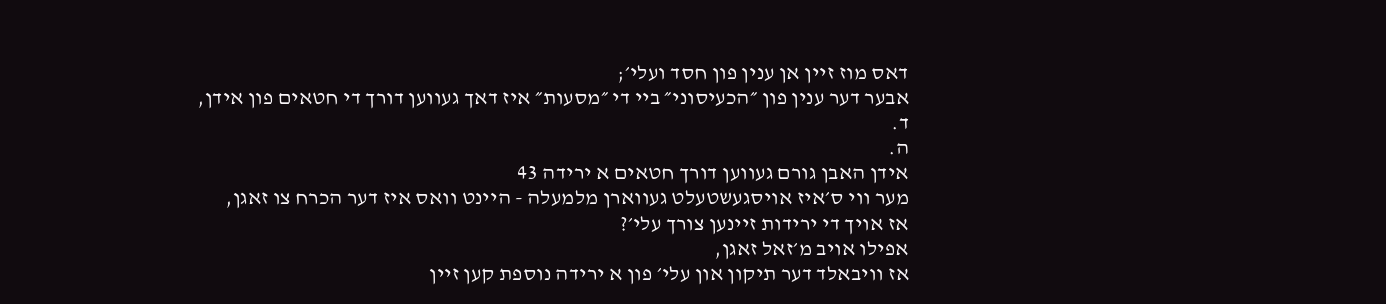דאס מוז זיין אן ענין פון חסד ועלי׳;
אבער דער ענין פון ״הכעיסוני״ ביי די ״מסעות״ איז דאך געווען דורך די חטאים פון אידן,
ד.
ה.
אידן האבן גורם געווען דורך חטאים א ירידה 43
מער ווי ס׳איז אויסגעשטעלט געווארן מלמעלה - היינט וואס איז דער הכרח צו זאגן,
אז אויך די ירידות זיינען צורך עלי׳?
אפילו אויב מ׳זאל זאגן,
אז וויבאלד דער תיקון און עלי׳ פון א ירידה נוספת קען זיין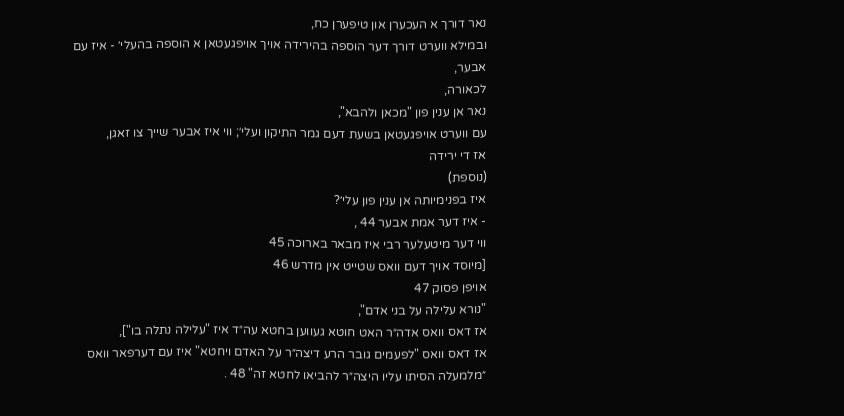נאר דורך א העכערן און טיפערן כח,
ובמילא ווערט דורך דער הוספה בהירידה אויך אויפגעטאן א הוספה בהעלי׳ - איז עם אבער,
לכאורה,
נאר אן ענין פון "מכאן ולהבא",
עם ווערט אויפגעטאן בשעת דעם גמר התיקון ועלי׳; ווי איז אבער שייך צו זאגן,
אז די ירידה
(נוספת)
איז בפנימיותה אן ענין פון עלי׳?
- איז דער אמת אבער 44 ,
ווי דער מיטעלער רבי איז מבאר בארוכה 45
[מיוסד אויך דעם וואס שטייט אין מדרש 46
אויפן פסוק 47
"נורא עלילה על בני אדם",
אז דאס וואס אדה״ר האט חוטא געווען בחטא עה״ד איז "עלילה נתלה בו"],
אז דאס וואס "לפעמים גובר הרע דיצה״ר על האדם ויחטא" איז עם דערפאר וואס ״מלמעלה הסיתו עליו היצה״ר להביאו לחטא זה" 48 .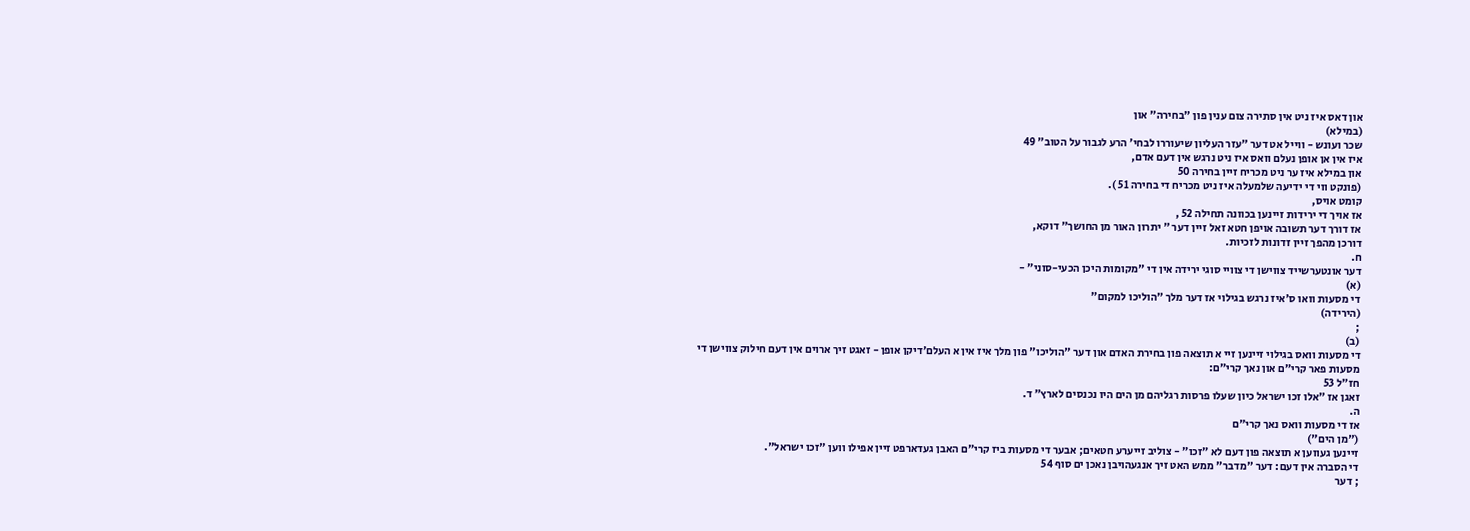און דאס איז ניט אין סתירה צום ענין פון "בחירה" און
(במילא)
שכר ועונש - ווייל אט דער "עזר העליון שיעוררו לבחי׳ הרע לגבור על הטוב" 49
איז אין אן אופן נעלם וואס איז ניט נרגש אין דעם אדם,
און במילא איז ער ניט מכריח זיין בחירה 50
(פונקט ווי די ידיעה שלמעלה איז ניט מכריח די בחירה 51 ).
קומט אויס,
אז אויך די ירידות זיינען בכוונה תחילה 52 ,
אז דורך דער תשובה אויפן חטא זאל זיין דער " יתרון האור מן החושך" דוקא,
דורכן מהפך זיין זדונות לזכיות.
ח.
דער אונטערשייד צווישן די צוויי סוגי ירידה אין די "מקומות היכן הכעי-סוני״ -
(א)
די מסעות וואו ס׳איז נרגש בגילוי אז דער מלך "הוליכו למקום"
(הירידה)
;
(ב)
די מסעות וואס בגילוי זיינען זיי א תוצאה פון בחירת האדם און דער "הוליכו" פון מלך איז אין א העלם׳דיקן אופן - זאגט זיך ארוים אין דעם חילוק צווישן די מסעות פאר קרי״ם און נאך קרי״ם:
חז״ל 53
זאגן אז "אלו זכו ישראל כיון שעלו פרסות רגליהם מן הים היו נכנסים לארץ״ ד.
ה.
אז די מסעות וואס נאך קרי״ם
("מן הים")
זיינען געווען א תוצאה פון דעם לא ״זכו״ - צוליב זייערע חטאים; אבער די מסעות ביז קרי״ם האבן געדארפט זיין אפילו ווען "זכו ישראל".
די הסברה אין דעם: דער "מדבר" ממש האט זיך אנגעהויבן נאכן ים סוף 54
; דער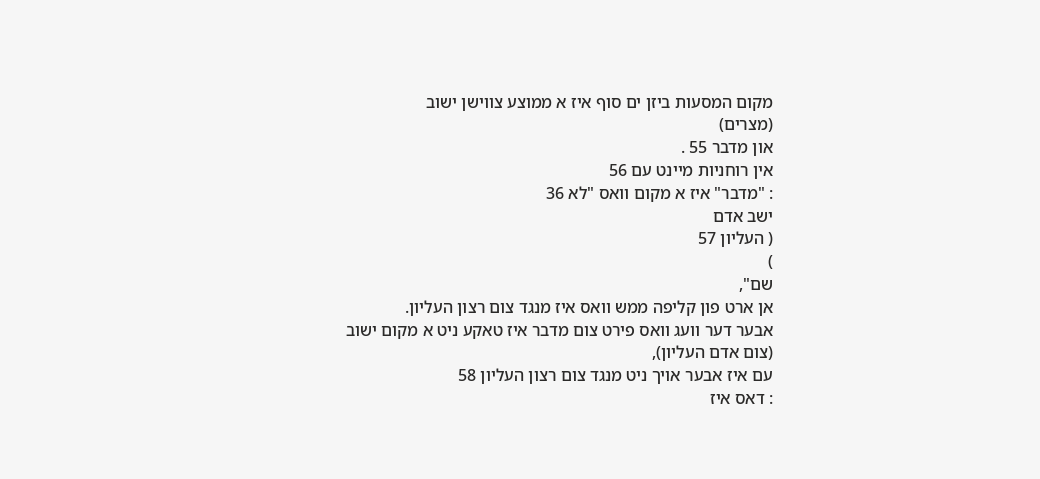מקום המסעות ביזן ים סוף איז א ממוצע צווישן ישוב
(מצרים)
און מדבר 55 .
אין רוחניות מיינט עם 56
: "מדבר" איז א מקום וואס "לא 36
ישב אדם
( העליון 57
)
שם",
אן ארט פון קליפה ממש וואס איז מנגד צום רצון העליון.
אבער דער וועג וואס פירט צום מדבר איז טאקע ניט א מקום ישוב
(צום אדם העליון),
עם איז אבער אויך ניט מנגד צום רצון העליון 58
: דאס איז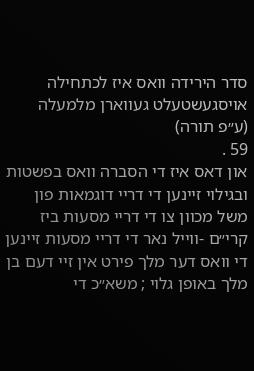סדר הירידה וואס איז לכתחילה אויסגעשטעלט געווארן מלמעלה
(ע״פ תורה)
59 .
און דאס איז די הסברה וואס בפשטות ובגילוי זיינען די דריי דוגמאות פון משל מכוון צו די דריי מסעות ביז קרי״ם -ווייל נאר די דריי מסעות זיינען די וואס דער מלך פירט אין זיי דעם בן מלך באופן גלוי ; משא״כ די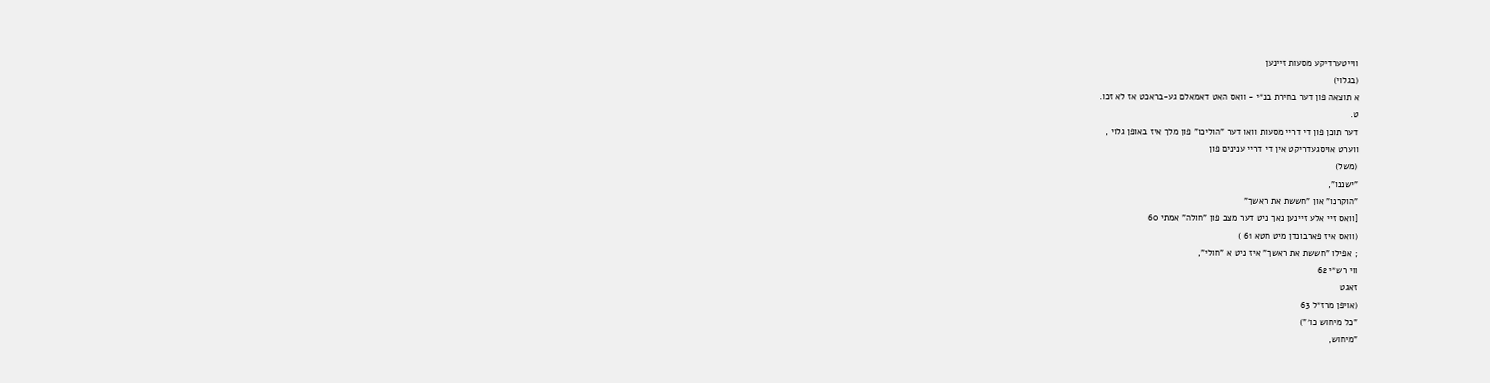ווייטערדיקע מסעות זיינען
(בגלוי)
א תוצאה פון דער בחירת בנ״י - וואס האט דאמאלם גע-בראכט אז לא זכו.
ט.
דער תוכן פון די דריי מסעות וואו דער "הוליכו" פון מלך איז באופן גלוי ,
ווערט אויסגעדריקט אין די דריי ענינים פון
(משל)
"ישננו",
"הוקרנו" און "חששת את ראשך"
[וואס זיי אלע זיינען נאך ניט דער מצב פון "חולה" אמתי 60
(וואס איז פארבונדן מיט חטא 61 )
; אפילו "חששת את ראשך" איז ניט א "חולי",
ווי רש״י 62
זאגט
(אויפן מרז״ל 63
"כל מיחוש כו׳")
"מיחוש,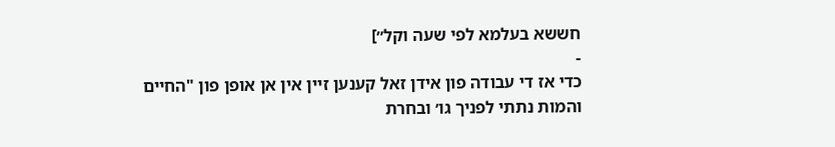חששא בעלמא לפי שעה וקל״]
-
כדי אז די עבודה פון אידן זאל קענען זיין אין אן אופן פון "החיים והמות נתתי לפניך גו׳ ובחרת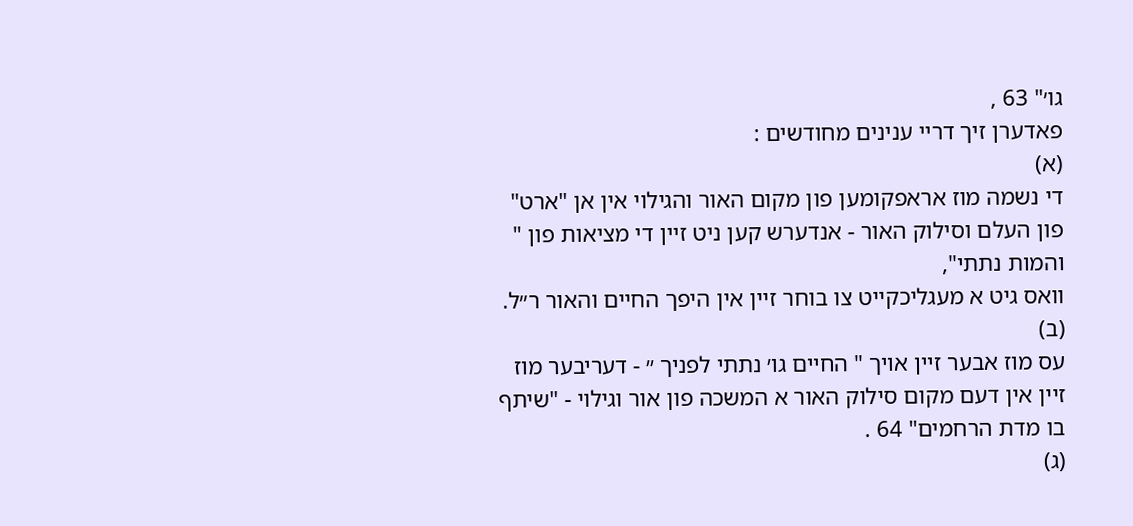גו׳" 63 ,
פאדערן זיך דריי ענינים מחודשים :
(א)
די נשמה מוז אראפקומען פון מקום האור והגילוי אין אן "ארט" פון העלם וסילוק האור - אנדערש קען ניט זיין די מציאות פון " והמות נתתי",
וואס גיט א מעגליכקייט צו בוחר זיין אין היפך החיים והאור ר״ל.
(ב)
עס מוז אבער זיין אויך " החיים גו׳ נתתי לפניך ״ - דעריבער מוז זיין אין דעם מקום סילוק האור א המשכה פון אור וגילוי - "שיתף בו מדת הרחמים" 64 .
(ג)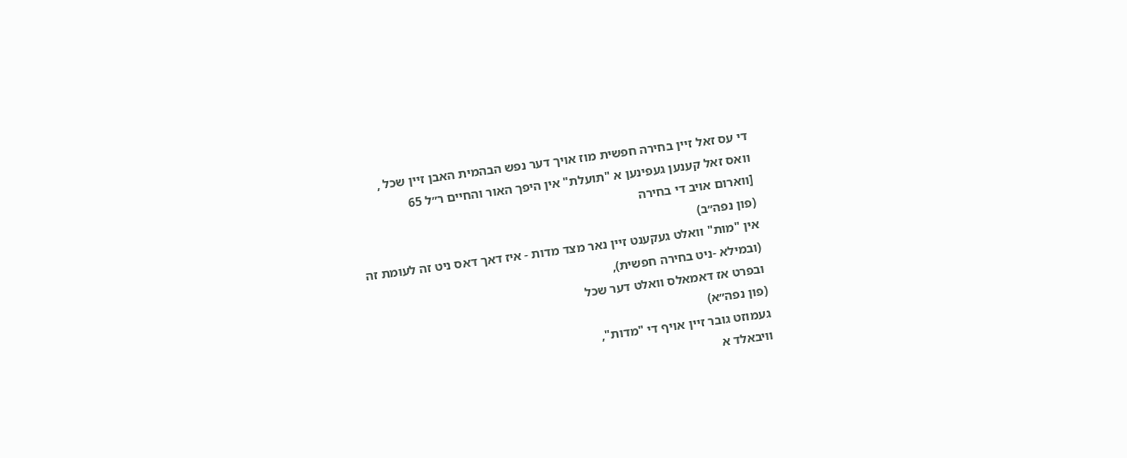די עס זאל זיין בחירה חפשית מוז אויך דער נפש הבהמית האבן זיין שכל ,
וואס זאל קענען געפינען א "תועלת" אין היפך האור והחיים ר״ל 65
[ווארום אויב די בחירה
(פון נפה״ב)
אין "מות" וואלט געקענט זיין נאר מצד מדות - איז דאך דאס ניט זה לעומת זה
(ובמילא -ניט בחירה חפשית),
ובפרט אז דאמאלס וואלט דער שכל
(פון נפה״א)
געמוזט גובר זיין אויף די "מדות",
וויבאלד א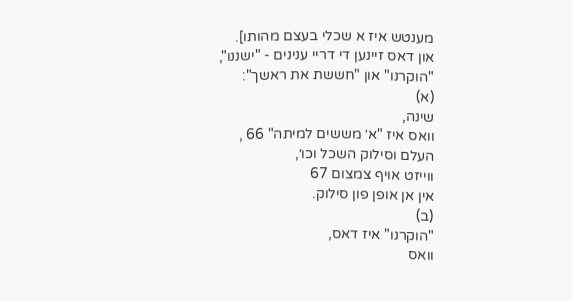מענטש איז א שכלי בעצם מהותו].
און דאס זיינען די דריי ענינים - "ישננו",
"הוקרנו" און "חששת את ראשך":
(א)
שינה,
וואס איז "א׳ מששים למיתה" 66 ,
העלם וסילוק השכל וכו׳,
ווייזט אויף צמצום 67
אין אן אופן פון סילוק.
(ב)
"הוקרנו" איז דאס,
וואס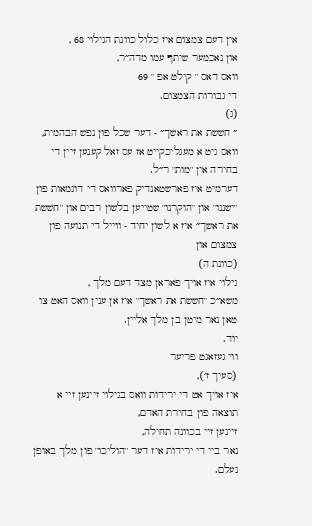אין דעם צמצום איז כלול כוונת הגילוי 68 ,
און נאכמער שיתף עמו מדה״ר,
וואס דאס " קילט אפ " 69
די גבורות הצמצום.
(ג)
״ חששת את ראשך״ - דער שכל פון נפש הבהמית,
וואס גיט א מעגליכקייט אז עס זאל קענען זיין די בחירה אין "מות" ר״ל.
דערמיט איז פארשטאנדיק פארוואס די דוגמאות פון "ישננו" און "הוקרנו" שטייען בלשון רבים און "חששת את ראשך״ איז א לשון יחיד - ווייל די תנועה פון צמצום און
(כוונת ה)
גילוי איז אויך פאראן מצד דעם מלך ,
משא״כ "חששת את ראשך" איז אן ענין וואס האט צו טאן נאר מיטן בן מלך אליין.
יוד.
ווי געזאגט פריער
(סעיך ז׳),
איז אויך אט די ירידות וואס בגילוי זיינען זיי א תוצאה פון בחירת האדם,
זיינען זיי בכוונה תחילה,
נאר ביי די ירידות איז דער "הוליכו" פון מלך באופן נעלם.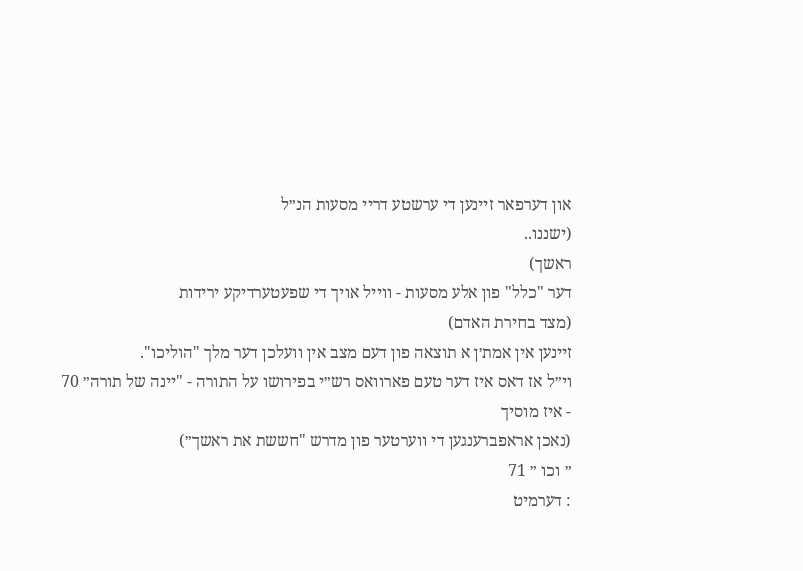און דערפאר זיינען די ערשטע דריי מסעות הנ״ל
(ישננו..
ראשך)
דער "כלל" פון אלע מסעות - ווייל אויך די שפעטערדיקע ירידות
(מצד בחירת האדם)
זיינען אין אמת׳ן א תוצאה פון דעם מצב אין וועלכן דער מלך "הוליכו".
וי״ל אז דאס איז דער טעם פארוואס רש״י בפירושו על התורה - "יינה של תורה״ 70
- איז מוסיך
(נאכן אראפברענגען די ווערטער פון מדרש "חששת את ראשך״)
״ וכו ״ 71
: דערמיט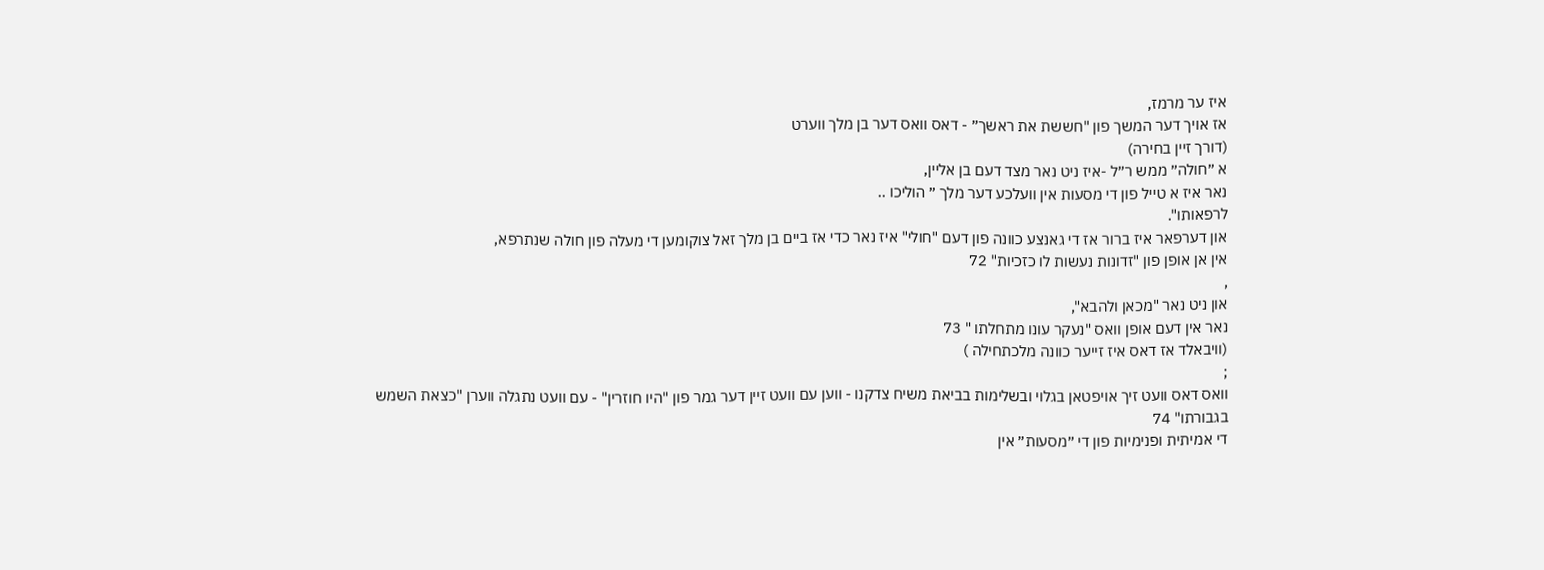איז ער מרמז,
אז אויך דער המשך פון "חששת את ראשך״ - דאס וואס דער בן מלך ווערט
(דורך זיין בחירה)
א ״חולה״ ממש ר״ל -איז ניט נאר מצד דעם בן אליין,
נאר איז א טייל פון די מסעות אין וועלכע דער מלך ״ הוליכו ..
לרפאותו".
און דערפאר איז ברור אז די גאנצע כוונה פון דעם "חולי" איז נאר כדי אז ביים בן מלך זאל צוקומען די מעלה פון חולה שנתרפא,
אין אן אופן פון "זדונות נעשות לו כזכיות" 72
,
און ניט נאר "מכאן ולהבא",
נאר אין דעם אופן וואס "נעקר עונו מתחלתו " 73
(וויבאלד אז דאס איז זייער כוונה מלכתחילה )
;
וואס דאס וועט זיך אויפטאן בגלוי ובשלימות בביאת משיח צדקנו - ווען עם וועט זיין דער גמר פון "היו חוזרין" - עם וועט נתגלה ווערן "כצאת השמש בגבורתו" 74
די אמיתית ופנימיות פון די ״מסעות״ אין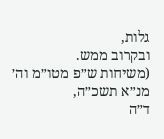גלות,
ובקרוב ממש.
(משיחות ש״פ מטו״מ וה׳ מנ״א תשכ״ה,
ד״ה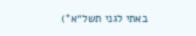באתי לגני תשל״א*)